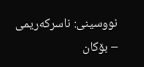نووسینی: ناسرکەریمی – بۆکان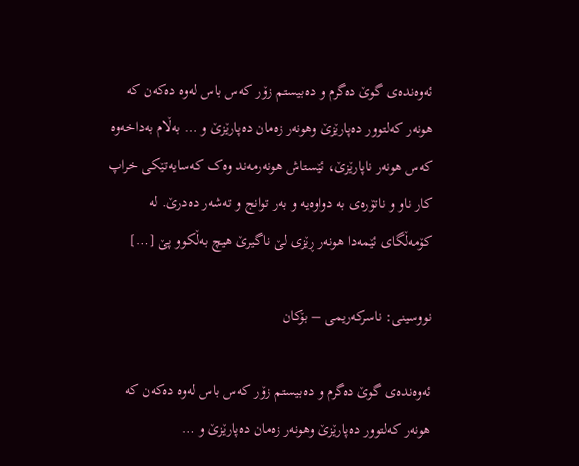ئەوەندەی گوێ دەگرم و دەبیستم زۆر کەس باس لەوە دەکەن کە هونەر کەلتوور دەپارێزێ وهونەر زەمان دەپارێزێ و … بەڵام بەداخەوە کەس هونەر ناپارێزێ، ئێستاش هونەرمەند وەک کەسایەتێکی خراپ کار ناو و ناتۆرەی بە دواوەیە و بەر توانج و تەشەر دەدرێ. لە کۆمەڵگای ئێمەدا هونەر ڕێزی لێ ناگیرێ هیچ بەڵکوو پێ […]

نووسینی: ناسرکەریمی – بۆکان

ئەوەندەی گوێ دەگرم و دەبیستم زۆر کەس باس لەوە دەکەن کە هونەر کەلتوور دەپارێزێ وهونەر زەمان دەپارێزێ و …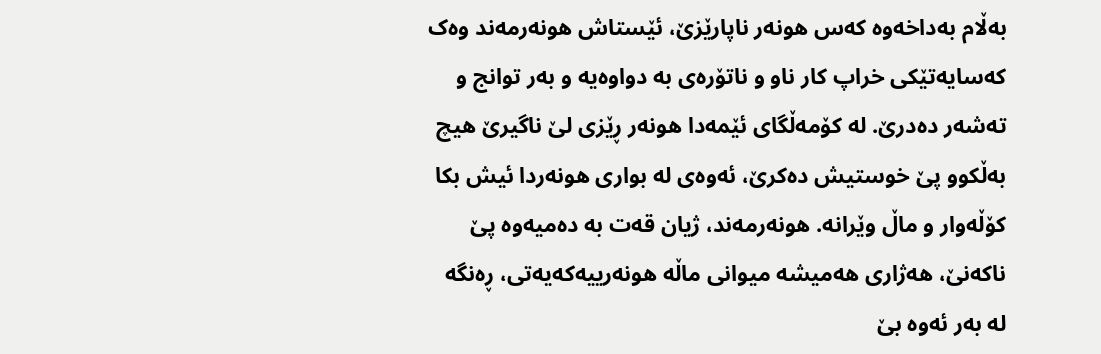بەڵام بەداخەوە کەس هونەر ناپارێزێ، ئێستاش هونەرمەند وەک کەسایەتێکی خراپ کار ناو و ناتۆرەی بە دواوەیە و بەر توانج و تەشەر دەدرێ. لە کۆمەڵگای ئێمەدا هونەر ڕێزی لێ ناگیرێ هیچ بەڵکوو پێ خوستیش دەکرێ، ئەوەی لە بواری هونەردا ئیش بکا کۆڵەوار و ماڵ وێرانە. ھونەرمەند، ژیان قەت بە دەمیەوە پێ ناکەنێ، هەژاری هەمیشە میوانی ماڵە هونەرییەکەیەتی، ڕەنگە لە بەر ئەوە بێ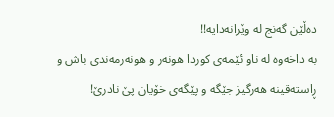دەڵێن گەنج لە وێرانەدایە!!
بە داخەوە لە ناو ئێمەی کوردا هونەر و هونەرمەندی باش و ڕاستەقینە هەرگیز جێگە و پێگەی خۆیان پێ نادرێ!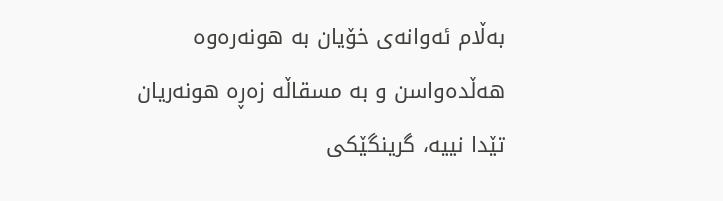بەڵام ئەوانەی خۆیان بە هونەرەوە هەڵدەواسن و بە مسقاڵە زەڕە هونەریان تێدا نییە، گرینگێکی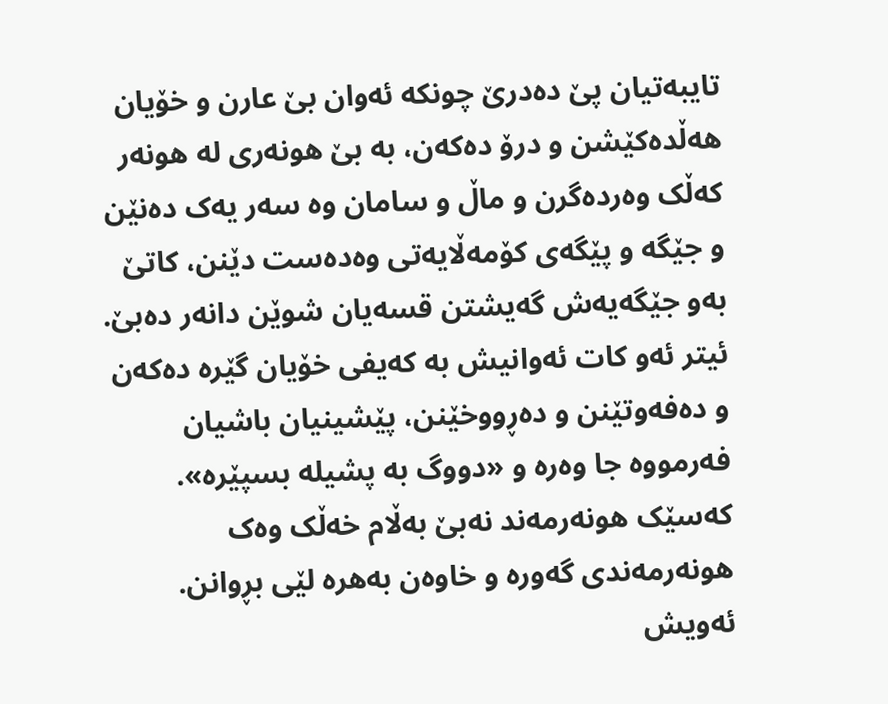تایبەتیان پێ دەدرێ چونکە ئەوان بێ عارن و خۆیان هەڵدەکێشن و درۆ دەکەن، بە بێ هونەری لە هونەر کەڵک وەردەگرن و ماڵ و سامان وە سەر یەک دەنێن و جێگە و پێگەی کۆمەڵایەتی وەدەست دێنن، کاتێ بەو جێگەیەش گەیشتن قسەیان شوێن دانەر دەبێ. ئیتر ئەو کات ئەوانیش بە کەیفی خۆیان گێرە دەکەن و دەفەوتێنن و دەڕووخێنن، پێشینیان باشیان فەرمووە جا وەرە و «دووگ بە پشیلە بسپێرە». کەسێک هونەرمەند نەبێ بەڵام خەڵک وەک هونەرمەندی گەورە و خاوەن بەهرە لێی بڕوانن. ئەویش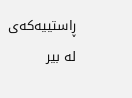ڕاستییەکەی لە بیر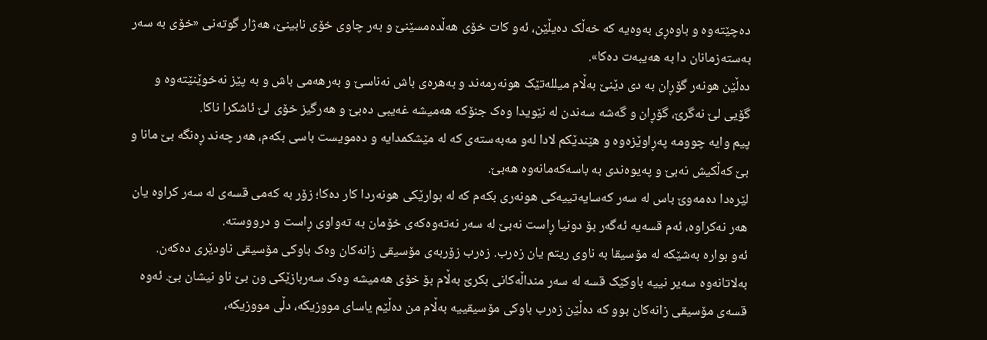دەچێتەوە و باوەڕی بەوەیە کە خەڵک دەیڵێن، ئەو کات خۆی هەڵدەمسێنێ و بەر چاوی خۆی نابینێ، هەژار گوتەنی «خۆی بە سەر بەستەزمانان دا بە هەیبەت دەکا».
دەڵێن هونەر گۆڕان بە دی دێنێ بەڵام میللەتێک هونەرمەند و بەهرەی باش نەناسێ و بەرهەمی باش و بە پێز نەخوێنێتەوە و گۆیی لێ نەگرێ، گۆڕان و گەشە سەندن لە نێویدا وەک جنۆکە هەمیشە غەیبی دەبێ و هەرگیز خۆی لێ ئاشکرا ناکا.
پیم وایە چوومە پەڕاوێزەوە و هێندێکم لادا لەو مەبەستەی کە لە مێشکمدایە و دەمویست باسی بکەم، هەر چەند ڕەنگە بێ مانا و بێ کەڵکیش نەبێ و پەیوەندی بە باسەکەمانەوە هەبێ.
لێرەدا دەمەوێ باس لە سەر کەسایەتییەکی هونەری بکەم کە لە بوارێکی هونەردا کار دەکا؛ زۆر بە کەمی قسەی لە سەر کراوە یان هەر نەکراوە، ئەم قسەیە ئەگەر بۆ دونیا ڕاست نەبێ لە سەر نەتەوەکەی خۆمان بە تەواوی ڕاست و درووستە.
ئەو بوارە بەشێکە لە مۆسیقا بە ناوی ریتم یان زەرب. زەرب زۆربەی مۆسیقی زانەکان وەک باوکی مۆسیقی ناودێری دەکەن. بەلاتانەوە سەیر نییە باوکێک قسە لە سەر منداڵەکانی بکرێ بەڵام بۆ خۆی هەمیشە وەک سەربازێکی ون بێ ناو نیشان بێ. ئەوە قسەی مۆسیقی زانەکان بوو کە دەڵێن زەرب باوکی مۆسیقییە بەڵام من دەڵێم یاسای مووزیکە، دڵی مووزیکە،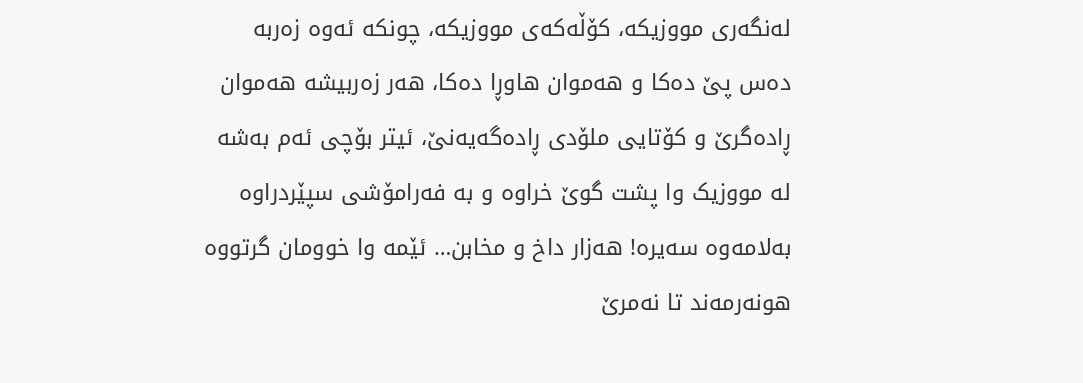لەنگەری مووزیکە، کۆڵەکەی مووزیکە، چونکە ئەوە زەربە دەس پێ دەکا و هەموان هاوڕا دەکا، هەر زەربیشە هەموان ڕادەگرێ و کۆتایی ملۆدی ڕادەگەیەنێ، ئیتر بۆچی ئەم بەشە لە مووزیک وا پشت گوێ خراوە و بە فەرامۆشی سپێردراوە بەلامەوە سەیرە! هەزار داخ و مخابن… ئێمە وا خوومان گرتووە هونەرمەند تا نەمرێ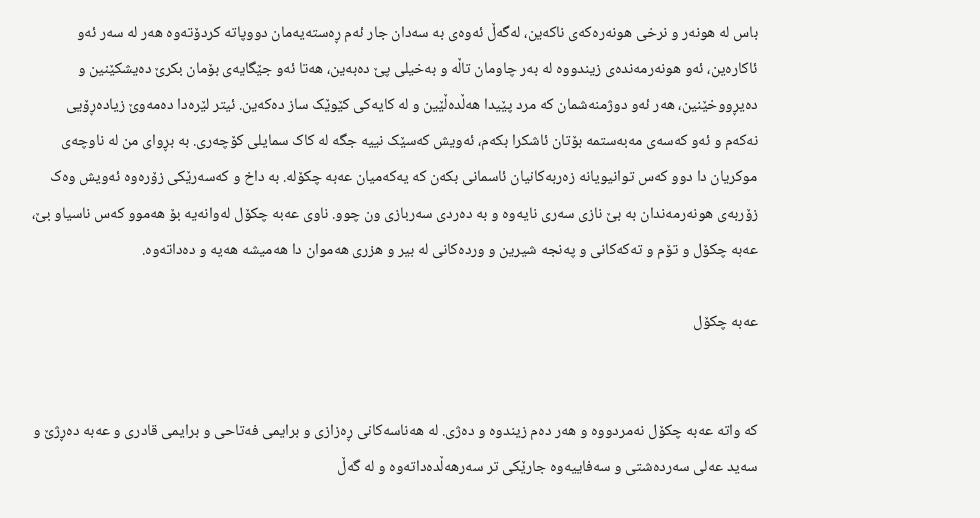باس لە هونەر و نرخی هونەرەکەی ناکەین، لەگەڵ ئەوەی بە سەدان جار ئەم ڕەستەیەمان دووپاتە کردۆتەوە هەر لە سەر ئەو ئاکارەین، ئەو هونەرمەندەی زیندووە لە بەر چاومان تاڵە و بەخیلی پێ دەبەین، هەتا ئەو جێگایەی بۆمان بکرێ دەیشکێنین و دەیڕووخێنین، هەر ئەو دوژمنەشمان کە مرد پێیدا هەڵدەڵێین و لە کایەکی کێوێک ساز دەکەین. ئیتر لێرەدا دەمەوێ زیادەڕۆیی نەکەم و ئەو کەسەی مەبەستمە بۆتان ئاشکرا بکەم، ئەویش کەسێک نییە جگە لە کاک سمایلی کۆچەری. بە بڕوای من لە ناوچەی موکریان دا دوو کەس توانیویانە زەربەکانیان ئاسمانی بکەن کە یەکەمیان عەبە چکۆلە. بە داخ و کەسەرێکی زۆرەوە ئەویش وەک زۆربەی هونەرمەندان بە بێ نازی سەری نایەوە و بە دەردی سەربازی ون چوو. ناوی عەبە چکۆل لەوانەیە بۆ هەموو کەس ناسیاو بێ، عەبە چکۆل و تۆم و تەکەکانی و پەنجە شیرین و وردەکانی لە بیر و هزری هەموان دا هەمیشە ھەیە و دەداتەوە.

عەبە چکۆل


کە واتە عەبە چکۆل نەمردووە و هەر دەم زیندوە و دەژی. لە هەناسەکانی ڕەزازی و برایمی فەتاحی و برایمی قادری و عەبە دەڕژێ و سەید عەلی سەردەشتی و سەفاییەوە جارێکی تر سەرهەڵدەداتەوە و لە گەڵ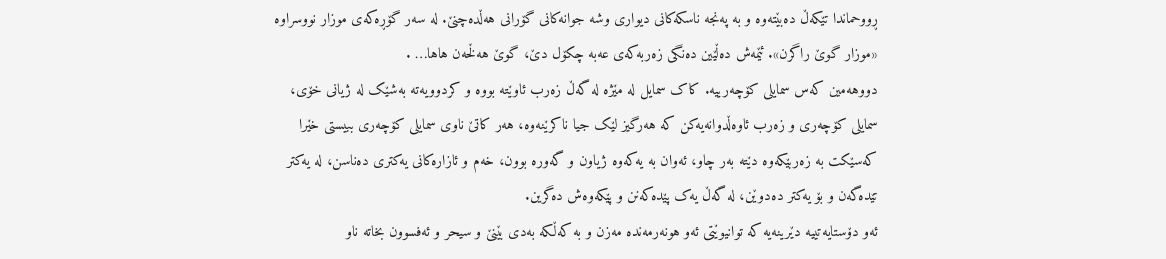ڕووحماندا تێکەڵ دەبێتەوە و بە پەنجە ناسکەکانی دیواری وشە جوانەکانی گۆرانی هەڵدەچنێ. لە سەر گۆڕەکەی موزار نووسراوە «موزار گوێ راگرن». ئێمەش دەڵێین دەنگی زەربەکەی عەبە چکۆل دێ، گوێ هەڵخەن هاها… .
دووهەمین کەس سمایلی کۆچەرییە. کاک سمایل لە مێژە لە گەڵ زەرب ئاوێتە بووە و کردوویەتە بەشێک لە ژیانی خۆی، سمایلی کۆچەری و زەرب ئاوەڵدوانەیەکن کە هەرگیز لێک جیا ناکرێنەوە، هەر کاتێ ناوی سمایلی کۆچەری ببیستی خێرا کەسێکت بە زەربێکەوە دێتە بەر چاو، ئەوان بە یەکەوە ژیاون و گەورە بوون، خەم و ئازارەکانی یەکتری دەناسن، لە یەکتر تێدەگەن و بۆ یەکتر دەدوێن، لە گەڵ یەک پێدەکەنن و پێکەوەش دەگرین.
ئەو دۆستایەتییە دێرینەیە کە توانیوێتی ئەو هونەرمەندە مەزن و بە کەڵکە بەدی بێنێ و سیحر و ئەفسوون بخاتە ناو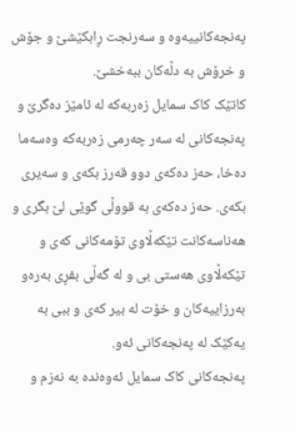پەنجەکانییەوە و سەرنجت ڕابکێشێ و جۆش و خرۆش بە دڵەکان ببەخشێ.
کاتێک کاک سمایل زەربەکە لە ئامێز دەگرێ و پەنجەکانی لە سەر چەرمی زەربەکە وەسەما دەخا، حەز دەکەی دوو قەرز بکەی و سەیری بکەی. حەز دەکەی بە قووڵی گوێی لێ بگری و هەناسەکانت تێکەڵاوی تۆمەکانی کەی و تێکەڵاوی هەستی بی و لە گەڵی بفڕی بەرەو بەرزاییەکان و خۆت لە بیر کەی و ببی بە یەکێک لە پەنجەکانی ئەو.
پەنجەکانی کاک سمایل ئەوەندە بە نەزم و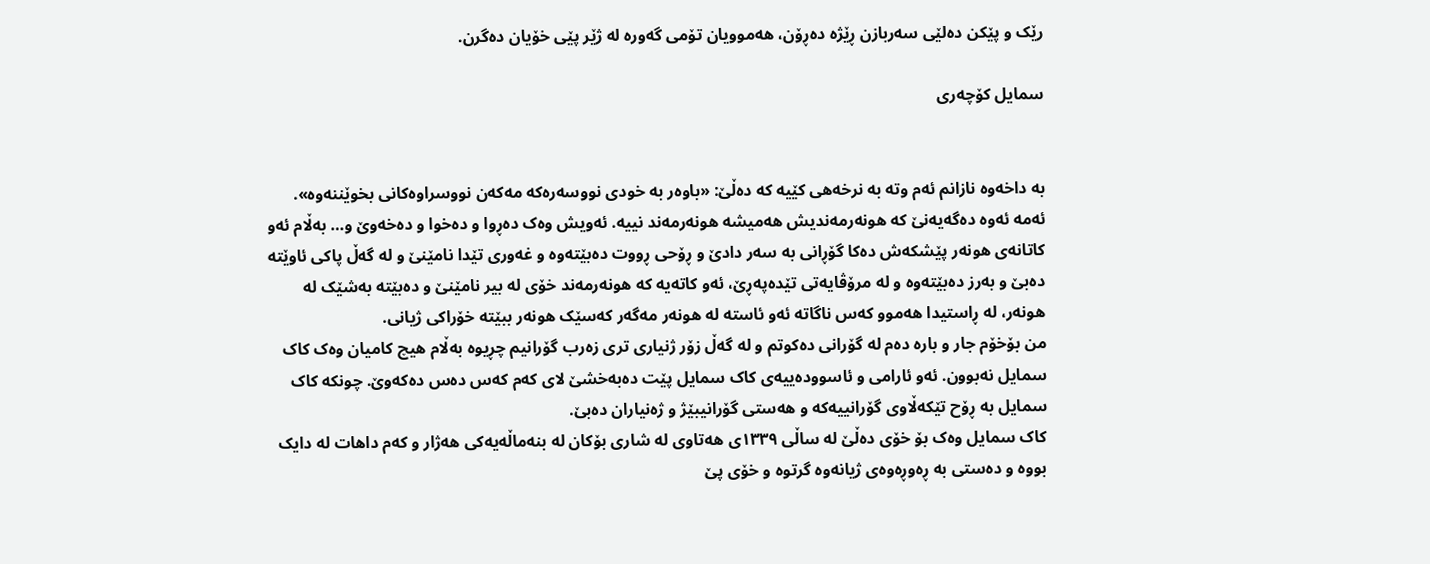رێک و پێکن دەلێی سەربازن ڕێژە دەڕۆن، هەموویان تۆمی گەورە لە ژێر پێی خۆیان دەگرن.

سمایل کۆچەری


بە داخەوە نازانم ئەم وتە بە نرخەهی کێیە کە دەڵێ: «باوەر بە خودی نووسەرەکە مەکەن نووسراوەکانی بخوێننەوە». ئەمە ئەوە دەگەیەنێ کە هونەرمەندیش هەمیشە هونەرمەند نییە. ئەویش وەک دەڕوا و دەخوا و دەخەوێ و… بەڵام ئەو کاتانەی هونەر پێشکەش دەکا گۆڕانی بە سەر دادێ و ڕۆحی ڕووت دەبێتەوە و غەوری تێدا نامێنێ و لە گەڵ پاکی ئاوێتە دەبێ و بەرز دەبێتەوە و لە مرۆڤایەتی تێدەپەڕێ، ئەو کاتەیە کە هونەرمەند خۆی لە بیر نامێنێ و دەبێتە بەشێک لە هونەر، لە ڕاستیدا هەموو کەس ناگاتە ئەو ئاستە لە هونەر مەگەر کەسێک هونەر ببێتە خۆراکی ژیانی.
من بۆخۆم جار و بارە دەم لە گۆرانی دەکوتم و لە گەڵ زۆر ژنیاری تری زەرب گۆرانیم چڕیوە بەڵام هیچ کامیان وەک کاک سمایل نەبوون. ئەو ئارامی و ئاسوودەییەی کاک سمایل پێت دەبەخشێ لای کەم کەس دەس دەکەوێ. چونکە کاک سمایل بە ڕۆح تێکەڵاوی گۆرانییەکە و هەستی گۆرانیبێژ و ژەنیاران دەبێ.
کاک سمایل وەک بۆ خۆی دەڵێ لە ساڵی ١٣٣٩ی هەتاوی لە شاری بۆکان لە بنەماڵەیەکی هەژار و کەم داهات لە دایک بووە و دەستی بە ڕەوڕەوەی ژیانەوە گرتوە و خۆی پێ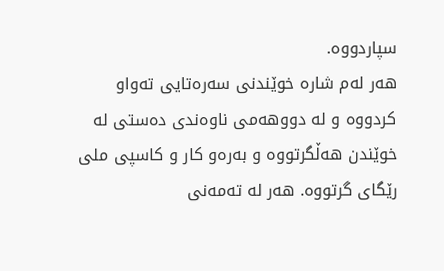سپاردووە.
هەر لەم شارە خوێندنی سەرەتایی تەواو کردووە و لە دووهەمی ناوەندی دەستی لە خوێندن هەڵگرتووە و بەرەو کار و کاسپی ملی رێگای گرتووە. هەر لە تەمەنی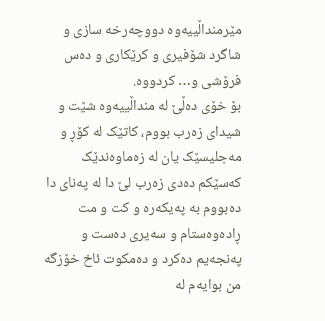مێرمنداڵییەوە دووچەرخە سازی و شاگرد شۆفیری و کرێکاری و دەس فرۆشی و… کردووە.
بۆ خۆی دەڵێ لە منداڵییەوە شێت و شیدای زەرب بووم، کاتێک لە کۆڕ و مەجلیسێک یان لە زەماوەندێک کەسێکم دەدی زەرب لێ دا لە پەنای دا دەبووم بە پەیکەرە و کت و مت ڕادەوەستام و سەیری دەست و پەنجەیم دەکرد و دەمکوت ئاخ خۆزگە من بوایەم لە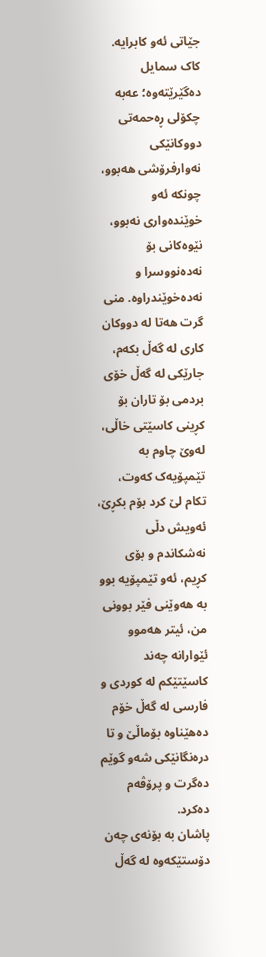جێاتی ئەو کابرایە.
کاک سمایل دەگێرێتەوە؛ عەبە چکۆلی ڕەحمەتی دووکانێکی نەوارفرۆشی هەبوو، چونکە ئەو خوێندەواری نەبوو، نێوەکانی بۆ نەدەنووسرا و نەدەخوێندراوە. منی گرت هەتا لە دووکان کاری لە گەڵ بکەم، جارێکی لە گەڵ خۆی بردمی بۆ تاران بۆ کڕینی کاسێتی خاڵی، لەوێ چاوم بە تێمپۆیەک کەوت، تکام لێ کرد بۆم بکڕێ، ئەویش دڵی نەشکاندم و بۆی کڕیم، ئەو تێمپۆیە بوو بە هەوێنی فێر بوونی من، ئیتر هەموو ئێوارانە چەند کاسێتێکم لە کوردی و فارسی لە گەڵ خۆم دەهێناوە بۆماڵێ و تا درەنگانێکی شەو گوێم دەگرت و پرۆڤەم دەکرد.
پاشان بە بۆنەی چەن دۆستێکەوە لە گەڵ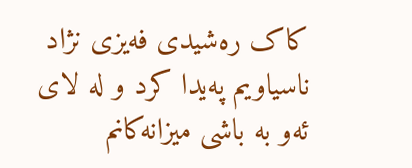کاک رەشیدی فەیزی نژاد ناسیاویم پەیدا کرد و لە لای ئەو بە باشی میزانەکانم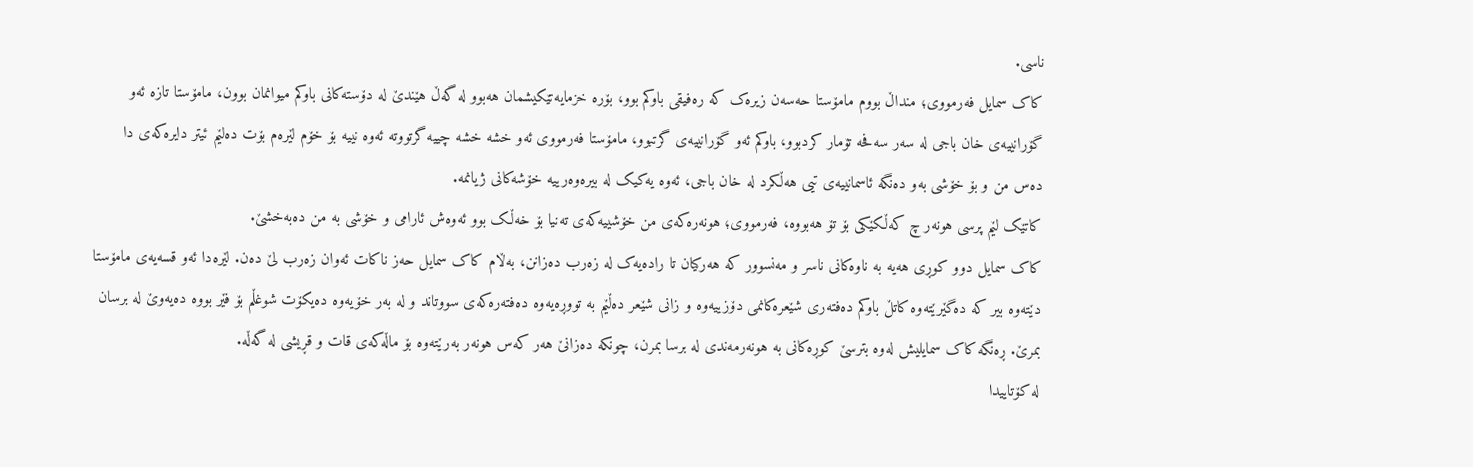ناسی.
کاک سمایل فەرمووی؛ منداڵ بووم مامۆستا حەسەن زیرەک کە رەفیقی باوکم بوو، بۆرە خزمایەتێکیشمان هەبوو لە گەڵ هێندێ لە دۆستەکانی باوکم میوانمان بوون، مامۆستا تازە ئەو گۆرانییەی خان باجی لە سەر سەفحە تۆمار کردبوو، باوکم ئەو گۆرانییەی گرتبوو، مامۆستا فەرمووی ئەو خشە خشە چییە گرتووتە ئەوە نییە بۆ خۆم لێرەم بۆت دەلێم ئیتر دایرەکەی دا دەس من و بۆ خۆشی بەو دەنگە ئاسمانییەی تیی هەڵکرد لە خان باجی، ئەوە یەکیک لە بیرەوەرییە خۆشەکانی ژیانمە.
کاتێک لێم پرسی هونەر چ کەڵکێکی بۆ تۆ هەبووە، فەرمووی؛ هونەرەکەی من خۆشییەکەی تەنیا بۆ خەڵک بوو ئەوەش ئارامی و خۆشی بە من دەبەخشێ.
کاک سمایل دوو کوڕی هەیە بە ناوەکانی ناسر و مەنسوور کە هەرکیان تا رادەیەک لە زەرب دەزانن، بەڵام کاک سمایل حەز ناکات ئەوان زەرب لێ دەن. لێرەدا ئەو قسەیەی مامۆستا دێتەوە بیر کە دەگێرێتەوە کاتڵ باوکم دەفتەری شێعرەکانمی دۆزییەوە و زانی شێعر دەڵێم بە تووڕەیەوە دەفتەرەکەی سووتاند و لە بەر خۆیەوە دەیکۆت شوغڵم بۆ فێر بووە دەیەوێ لە برسان بمرێ. ڕەنگە کاک سمایلیش لەوە بترسێ کوڕەکانی بە هونەرمەندی لە برسا بمرن، چونکە دەزانێ هەر کەس هونەر بەرێتەوە بۆ ماڵەکەی قات و قڕیشی لە گەڵە.
لە کۆتاییدا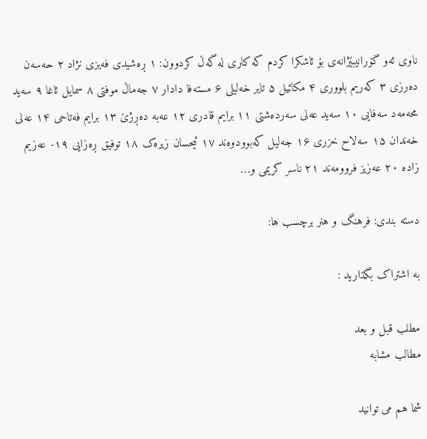ناوی ئەو گۆرانیبێژانەی بۆ ئاشکرا کردم کە کاری لە گەڵ کردوون: ۱ ڕەشیدی فەیزی نژاد ۲ حەسەن دەرزی ۳ کەریم بلووری ۴ مکائیل ۵ تایر خەلیلی ۶ مستەفا دادار ۷ جەماڵ موفتی ۸ سمایل ئاغا ۹ سەید محەمەد سەفایی ۱۰ سەید عەلی سەردەشتی ۱۱ برایم قادری ۱۲ عەبە دەڕژێ ۱۳ برایم فەتاحی ۱۴ عەلی خەندان ۱۵ سەلاح خزری ۱۶ جەلیل کەبوودوەند ۱۷ ئیحسان زیرەک ۱۸ توفیق ڕەزایی ۱۹- عەزیم زادە ۲۰ عەزیز فروومەند ۲۱ ناسر کریمی و…

دسته بندی: فرهنگ و هنر برچسب ها:

به اشتراک بگذارید :

مطلب قبل و بعد
مطالب مشابه

شما هم می توانید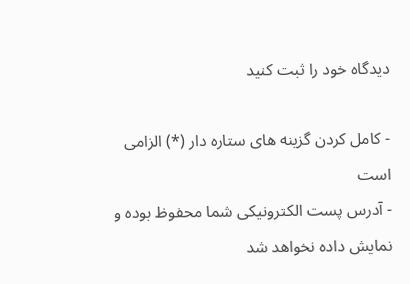دیدگاه خود را ثبت کنید

- کامل کردن گزینه های ستاره دار (*) الزامی است
- آدرس پست الکترونیکی شما محفوظ بوده و نمایش داده نخواهد شد